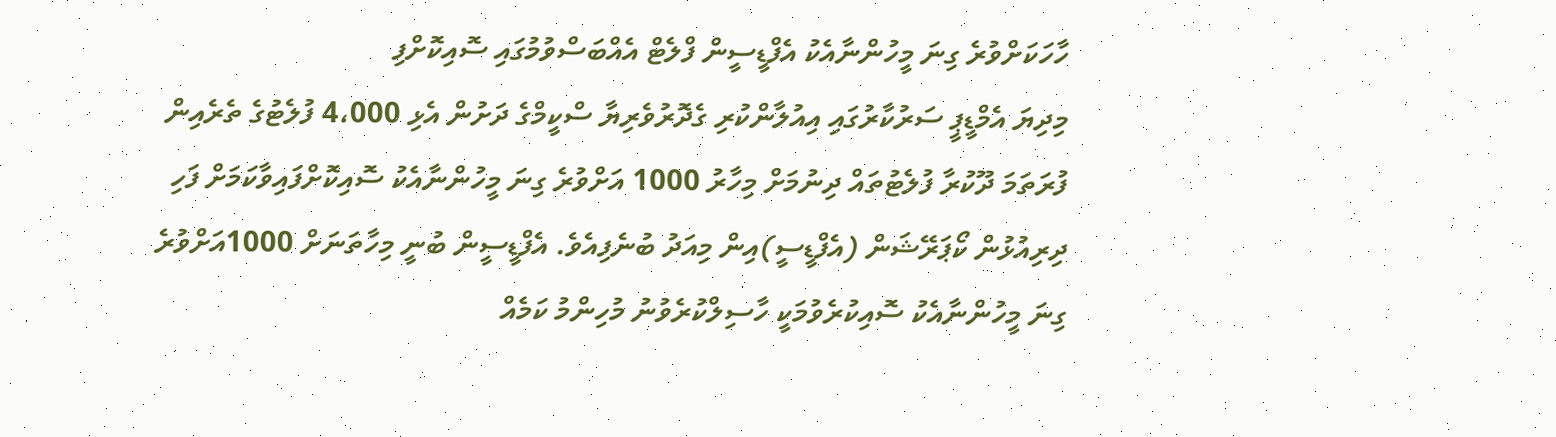ހާހަކަށްވުރެ ގިނަ މީހުންނާއެކު އެފްޑީސީން ފްލެޓް އެއްބަސްވުމުގައި ސޮއިކޮށްފި
މިދިޔަ އެމްޑީޕީ ސަރުކާރުގައި އިއުލާންކުރި ގެދޮރުވެރިޔާ ސްކީމްގެ ދަށުން އެޅި 4،000 ފުލެޓުގެ ތެރެއިން ފުރަތަމަ ދޫކުރާ ފުލެޓުތައް ދިނުމަށް މިހާރު 1000 އަށްވުރެ ގިނަ މީހުންނާއެކު ސޮއިކޮށްފައިވާކަމަށް ފަހި ދިރިއުޅުން ކޯޕަރޭޝަން (އެފްޑީސީ)އިން މިއަދު ބުނެފިއެވެ. އެފްޑީސީން ބުނީ މިހާތަނަށް 1000އަށްވުރެ ގިނަ މީހުންނާއެކު ސޮއިކުރެވުމަކީ ހާސިލްކުރެވުނު މުހިންމު ކަމެއް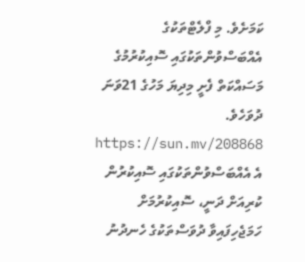ކަމަށެވެ. މި ފްލެޓްތަކުގެ އެއްބަސްވުންތަކުގައި ސޮއިކުރުމުގެ މަސައްކަތް ފެށީ މިދިޔަ މަހުގެ 21ވަނަ ދުވަހެވެ. https://sun.mv/208868 އެ އެއްބަސްވުންތަކުގައި ސޮއިކުރުން ކުރިއަށް ދަނީ، ސޮއިކުރުމަށް ހަމަޖެހިފައިވާ ދުވަސްތަކުގެ ހެނދުނު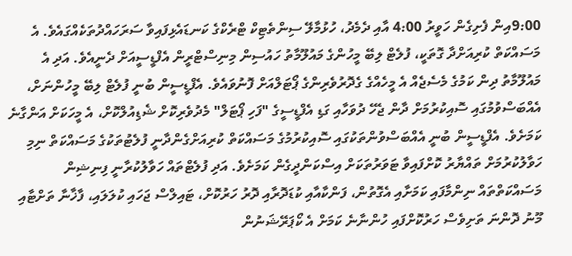9:00އިން ފެށިގެން ހަވީރު 4:00 އާއި ދެމެދު، ހުޅުމާލޭ ސިންތެޓިކް ޓްރެކްގެ ކަނޑައެޅިފައިވާ ސަރަހައްދުތަކެއްގައެވެ. އެ މަސައްކަތް ކުރިއަށްދާ ގޮތަކީ، ފުލެޓް ލިބޭ މީހުންގެ މައުލޫމާތު ހައުސިން މިނިސްޓްރީން އެފްޑީސީއަށް ދެނީއެވެ. އަދި އެ މައުލޫމާތު ދިން ކަމުގެ މެސެޖެއް އެ މީހެއްގެ ގެދޮރުވެރިންގެ ޕޯޓަލްއަށް ފޮނުވައެވެ. އެފްޑީސީން ބުނީ ފުލެޓް ލިބޭ މީހުންނަށް، އެއްބަސްވުމުގައި ސޮއިކުރުމަށް ދާން ޖެހޭ ދުވަހާއި ގަޑި އެފްޑީސީގެ "ފަހި ޕޯޓަލް" މެދުވެރިކޮށް ޝެޑިއުލްކޮށް، އެ މީހަކަށް އަންގާނެ ކަމަށެވެ. އެފްޑީސީން ބުނީ އެއްބަސްވުންތަކުގައި ސޮއިކުރުމުގެ މަސައްކަތް ކުރިއަށްގެންދާނީ ފުލެޓުތަކުގެ މަސައްކަތް ނިމި ހަވާލުކުރުމަށް ތައްޔާރު ކޮށްފައިވާ ޓަވަރުތަކަށް އިސްކަންދީގެން ކަމަށެވެ. އަދި ފުލެޓްތައް ހަވާލުކުރާނީ ފިނިޝިން މަސައްކަތްތައް ނިންމާފައި ކަމަށާއި އެގޮތުން، ފަންކާއާއި ކުޑަދޮރާއި ދޮރު ހަރުކޮށް، ޓައިލްސް ޖަހައި ކުލަލައި، ފާޚާނާ ތަށްޓާއި މޫނު ދޮންނަ ތަށިވެސް ހަރުކޮށްފައި ހުންނާނެ ކަމަށް އެ ކޯޕަރޭޝަނުން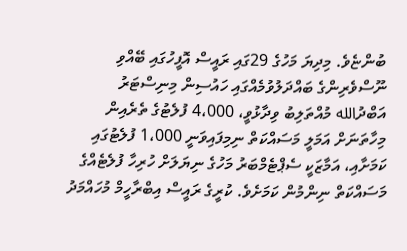ބުންޏެވެ. މިދިޔަ މަހުގެ 29ގައި ރައީސް އޮފީހުގައި ބޭއްވި ނޫސްވެރިންގެ ބައްދަލުވުމެއްގައި ހައުސިން މިނިސްޓަރު އަބްދުالله މުއްތަލިބު ވިދާޅުވީ، 4،000 ފުލެޓުގެ ތެރެއިން މިހާތަނަށް އަމަލީ މަސައްކަތް ނިމިފައިވަނީ 1،000 ފުލެޓުގައި ކަމަށާއި، އަމާޒަކީ ސެޕްޓެމްބަރު މަހުގެ ނިޔަލަށް ހުރިހާ ފުލެޓެއްގެ މަސައްކަތް ނިންމުން ކަމަށެވެ. ކުރީގެ ރައީސް އިބްރާހީމް މުހައްމަދު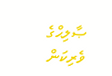ޞާލިޙްގެ ވެރިކަން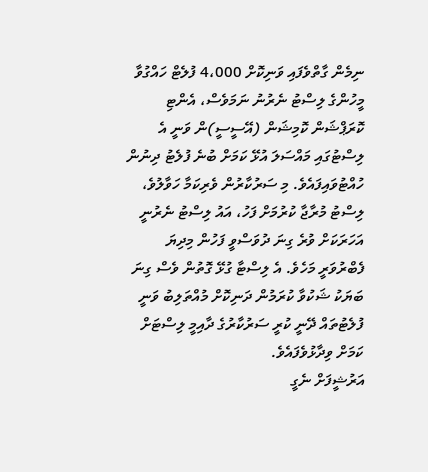ނިމެން ގާތްވެފައި ވަނިކޮށް 4،000 ފުލެޓް ހައްގުވާ މީހުންގެ ލިސްޓު ނެރުނު ނަމަވެސް، އެންޓި ކޮރަޕްޝަން ކޮމިޝަން (އޭސީސީ)ން ވަނީ އެ ލިސްޓުގައި މައްސަލަ އުޅޭ ކަމަށް ބުނެ ފުލެޓު ދިނުން ހުއްޓުވައިފައެވެ. މި ސަރުކާރުން ވެރިކަމާ ހަވާލުވެ، ލިސްޓު މުރާޖާ ކުރުމަށް ފަހު، އައު ލިސްޓު ނެރުނީ އަހަރަކަށް ވުރެ ގިނަ ދުވަސްވީ ފަހުން މިދިޔަ ފެބްރުވަރީ މަހެވެ. އެ ލިސްޓާ ގުޅޭ ގޮތުން ވެސް ގިނަ ބަޔަކު ޝަކުވާ ކުރަމުން ދަނިކޮށް މުއްތަލިބު ވަނީ ފުލެޓުތައް ދޭނީ ކުރީ ސަރުކާރުގެ ދާއިމީ ލިސްޓަށް ކަމަށް ވިދާޅުވެފައެވެ.
އަރުޝީފަށް ނެގީ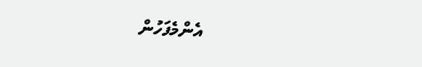އެންމެފަހުން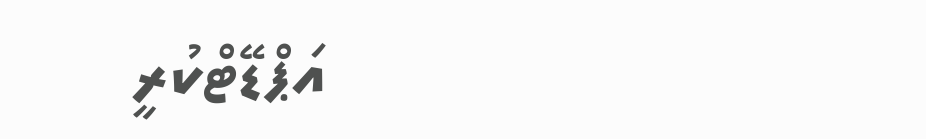އަޕްޑޭޓްކުރީ